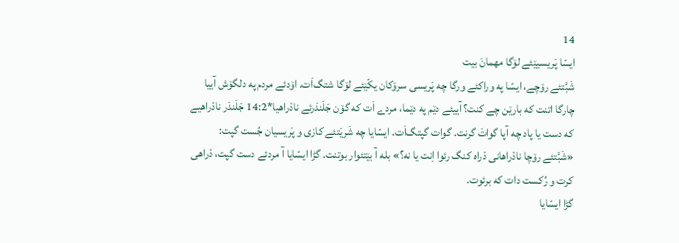14
ایسّا پَریسیێئے لۆگا مهمانَ بیت
شَبَّتئے رۆچے، ایسّا په وراکئے ورگا چه پَریسی سرۆکان یکّێئے لۆگا شتگ‌اَت. اۆدئے مردم په دلگۆش آییا چارگا اتنت که بارێن چے کنت؟ آییئے دێم په دێما، مردے اَت که گۆن جَلَندَرئے نادْراهیا*14:2 جَلَندَر نادْراهیے که دست یا پاد چه آپا گواتَ گرنت. گوات گپتگ‌اَت. ایسّایا چه شَریَتئے کازی و پَریسیان جُست گپت: «شَبَّتئے رۆچا نادْراهانی دْراه کنگ رئوا اِنت یا نه؟» بله آ بێتئوار بوتنت. گڑا ایسّایا آ مردئے دست گپت، دْراهی کرت و رُکست دات که برئوت.
گڑا ایسّایا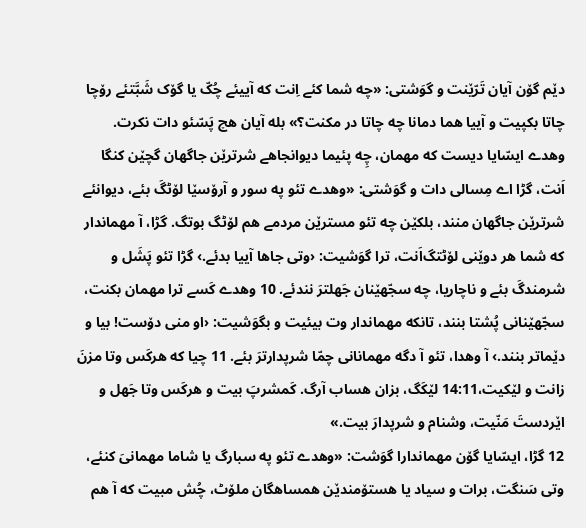دێم گۆن آیان تَرّێنت و گوَشتی: «چه شما کئے اِنت که آییئے چُکّ یا گۆک شَبَّتئے رۆچا چاتا بکپیت و آییا هما دمانا چه چاتا در مکنت؟» بله آیان هچ پَسّئو دات نکرت.
وهدے ایسّایا دیست که مهمان، چِه پئیما دیوانجاهے شرترێن جاگهان گچێن کنگا اَنت، گڑا اے مِسالی دات و گوَشتی: «وهدے تئو په سور و آرۆسێا لۆٹگَ بئے، دیوانئے شرترێن جاگهان منند، بلکێن چه تئو مسترێن مردمے هم لۆٹگ بوتگ. گڑا، آ مهماندار که شما هر دوێنی لۆٹتگ‌اَنت، ترا گوَشیت: ‹وتی جاها آییا بدئے.› گڑا تئو پَشَل و شرمندگَ بئے و ناچاریا، چه سجّهێنان جَهلترَ نندئے. 10 وهدے کَسے ترا مهمان بکنت، سجّهێنانی پُشتا بنند، تانکه مهماندار وت بیئیت و بگوَشیت: ‹او منی دۆست! بیا و دێماتر بنند.› آ وهدا، تئو آ دگه مهمانانی چمّا شرپدارترَ بئے. 11 چیا که هرکَس وتا مزنَ زانت و لێکیت،14:11 لێکَگ، بزان هساب آرگ. کَمشرپَ بیت و هرکَس وتا جَهل و اێردستَ مَنّیت، وشنام و شرپدارَ بیت.»
12 گڑا، ایسّایا گۆن مهماندارا گوَشت: «وهدے تئو په سبارگ یا شاما مهمانیَ کنئے، وتی سَنگت، برات و سیاد یا هستۆمندێن همساهگان ملۆٹ، چُش مبیت که آ هم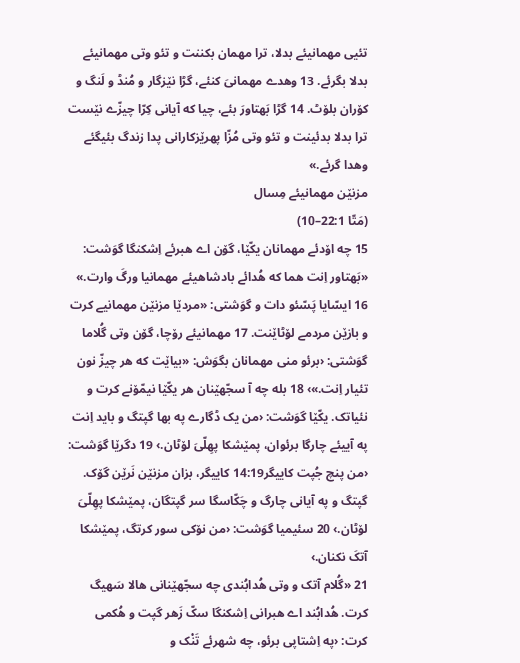تئیی مهمانیئے بدلا، ترا مهمان بکننت و تئو وتی مهمانیئے بدلا بگرئے. 13 وهدے مهمانیَ کنئے، گڑا نێزگار و مُنڈ و لَنگ و کۆران بلۆٹ. 14 گڑا بَهتاورَ بئے، چیا که آیانی کِرّا چیزّے نێست ترا بدلا بدئینت و تئو وتی مُزّا پهرێزکارانی پدا زندگ بئیگئے وهدا گرئے.»
مزنێن مهمانیئے مِسال
(مَتّا 22:1–10)
15 چه اۆدئے مهمانان یکّێا، گۆن اے هبرئے اِشکنگا گوَشت: «بَهتاور اِنت هما که هُدائے بادشاهیئے مهمانیا ورگَ وارت.» 16 ایسّایا پَسّئو دات و گوَشتی: «مردێا مزنێن مهمانیے کرت و بازێن مردمے لۆٹاێنت. 17 مهمانیئے رۆچا، گۆن وتی گُلاما گوَشتی: ‹برئو منی مهمانان بگوَش: «بیاێت که هر چیزّ نون تئیار اِنت.»› 18 بله چه آ سجّهێنان هر یکّێا نیمّۆنے کرت و نئیاتک. یکّێا گوَشت: ‹من یک ڈگارے په بها گپتگ و باید اِنت په آییئے چارگا برئوان، پمێشکا پهِلّیَ لۆٹان.› 19 دگرێا گوَشت: ‹من پنچ جُپت کاییگر14:19 کاییگر، بزان مزنێن نَرێن گۆک. گپتگ و په آیانی چارگ و چَکّاسگا سر گپتگان، پمێشکا پهِلّیَ لۆٹان.› 20 سئیمیا گوَشت: ‹من نۆکی سور کرتگ، پمێشکا آتکَ نکنان.›
21 «گُلام آتک و وتی هُدابُندی چه سجّهێنانی هالا سَهیگ کرت. هُدابُند اے هبرانی اِشکنگا سکّ زَهر گپت و هُکمی کرت: ‹په اِشتاپی برئو، چه شهرئے تَنْک و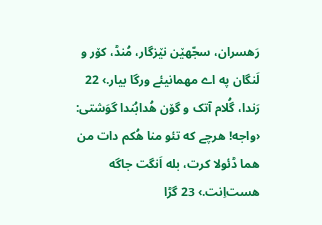رَهسران، سجّهێن نێزگار، مُنڈ، کۆر و لَنگان په اے مهمانیئے ورگا بیار.› 22 رَندا، گُلام آتک و گۆن هُدابُندا گوَشتی: ‹واجه! هرچے که تئو منا هُکم دات من هما ڈئولا کرت، بله اَنگت جاگه هست‌اِنت.› 23 گڑا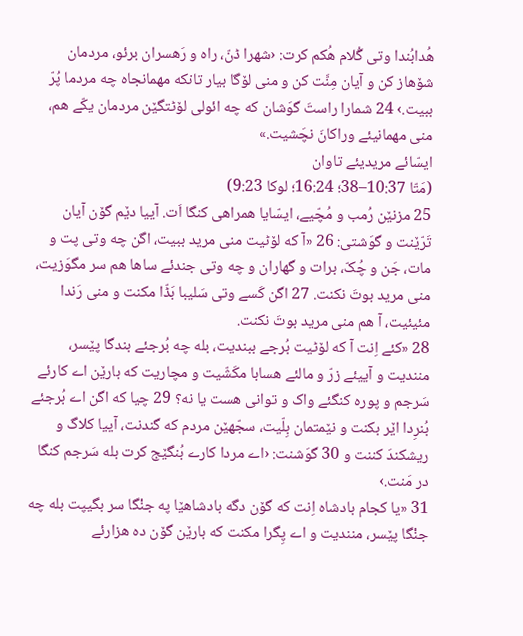هُدابُندا وتی گُلام هُکم کرت: ‹شهرا ڈنّ، راه و رَهسران برئو، مردمان شۆهاز کن و آیان مِنَّت کن و منی لۆگا بیار تانکه مهمانجاه چه مردما پُرّ ببیت.› 24 شمارا راستَ گوَشان که چه ائولی لۆٹتگێن مردمان یکّے هم، منی مهمانیئے وراکانَ نچَشیت.»
ایسّائے مریدیئے تاوان
(مَتّا 10:37–38؛ 16:24؛ لوکا 9:23)
25 مزنێن رُمب و مُچّیے، ایسّایا همراهی کنگا اَت. آییا دێم گۆن آیان تَرّێنت و گوَشتی: 26 «آ که لۆٹیت منی مرید ببیت، اگن چه وتی پت و مات، جَن و چُکّ، برات و گهاران و چه وتی جندئے ساها هم سر مگوَزیت، منی مرید بوتَ نکنت. 27 اگن کَسے وتی سَلیبا بَڈّا مکنت و منی رَندا مئیئیت، آ هم منی مرید بوتَ نکنت.
28 «کئے اِنت آ که لۆٹیت بُرجے ببندیت، بله چه بُرجئے بندگا پێسر، منندیت و آییئے زرّ و مالئے هسابا مکَشّیت و مچاریت که بارێن اے کارئے سَرجم و پوره کنگئے واک و توانی هست یا نه؟ 29 چیا که اگن اے بُرجئے بُنرِدا اێر بکنت و نێمتمان بِلّیت، سجّهێن مردم که گندنت، آییا کلاگ و ریشکندَ کننت و 30 گوَشنت: ‹اے مردا کارے بُنگێج کرت بله سَرجم کنگا در مَنت.›
31 «یا کجام بادشاه اِنت که گۆن دگه بادشاهێا په جنْگا سر بگیپت بله چه جنْگا پێسر، منندیت و اے پِگرا مکنت که بارێن گۆن ده هزارئے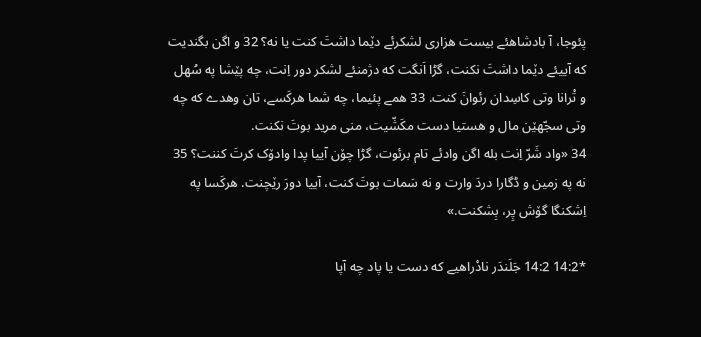پئوجا، آ بادشاهئے بیست هزاری لشکرئے دێما داشتَ کنت یا نه؟ 32 و اگن بگندیت که آییئے دێما داشتَ نکنت، گڑا اَنگت که دژمنئے لشکر دور اِنت، چه پێشا په سُهل و تْرانا وتی کاسِدان رئوانَ کنت. 33 همے پئیما، چه شما هرکَسے، تان وهدے که چه وتی سجّهێن مال و هستیا دست مکَشّیت، منی مرید بوتَ نکنت.
34 «واد شَرّ اِنت بله اگن وادئے تام برئوت، گڑا چۆن آییا پدا وادۆک کرتَ کننت؟ 35 نه په زمین و ڈگارا دردَ وارت و نه سَمات بوتَ کنت، آییا دورَ رێچنت. هرکَسا په اِشکنگا گۆش پِر، بِشکنت.»

*14:2 14:2 جَلَندَر نادْراهیے که دست یا پاد چه آپا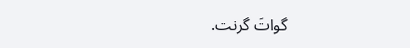گواتَ گرنت.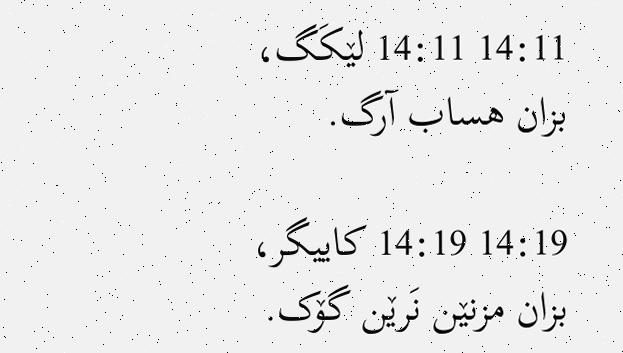14:11 14:11 لێکَگ، بزان هساب آرگ.

14:19 14:19 کاییگر، بزان مزنێن نَرێن گۆک.